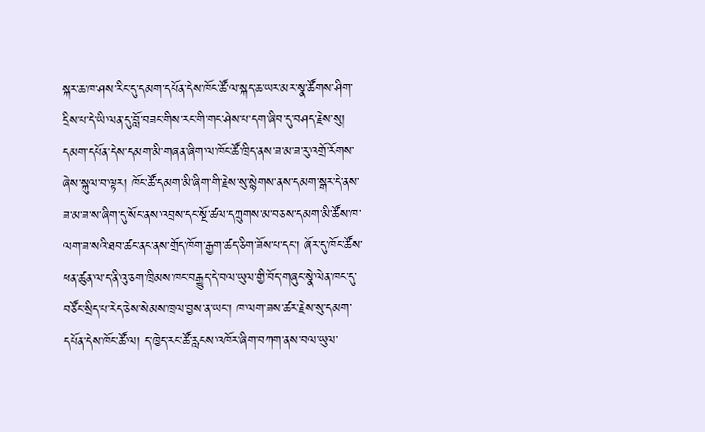སྐར་ཆ་ཁ་ཤས་རིང་དུ་དམག་དཔོན་དེས་ཁོང་ཚོ་ལ་སྐད་ཆ་ཡར་མར་སྣ་ཚོགས་ཤིག་དྲིས་པ་དེ་ཡི་ལན་དུ་བློ་བཟང་གིས་རང་གི་གང་ཤེས་པ་དག་ཞིབ་དུ་བཤད་རྗེས་སུ། དམག་དཔོན་དེས་དམག་མི་གཞན་ཞིག་ལ་ཁོང་ཚོ་ཁྲིད་ནས་ཟ་མ་ཟ་རུ་འགྲོ་རོགས་ཞེས་སྐུལ་བ་ལྟར། ཁོང་ཚོ་དམག་མི་ཞིག་གི་རྗེས་སུ་སྙེགས་ནས་དམག་སྒར་དེ་ནས་ཟ་མ་ཟ་ས་ཞིག་དུ་སོང་ནས་འབྲས་དང་སྔོ་ཚལ་དཀྲུགས་མ་བཅས་དམག་མི་ཚོས་ཁ་ལག་ཟ་སའི་ཐབ་ཚང་ནང་ནས་གྲོད་ཁོག་རྒྱག་ཚད་ཅིག་ཟོས་པ་དང་། ཞོར་དུ་ཁོང་ཚོས་ཕན་ཚུན་ལ་ད་ནི་འུ་ཅག་ཁྲིམས་ཁང་བརྒྱུད་དེ་བལ་ཡུལ་གྱི་བོད་གཞུང་སྣེ་ལེན་ཁང་དུ་བཙོང་སྲིད་པ་རེད་ཅེས་སེམས་ཁྲལ་བྱས་ན་ཡང་། ཁ་ལག་ཟས་ཚར་རྗེས་སུ་དམག་དཔོན་དེས་ཁོང་ཚོ་ལ། ད་ཁྱེད་རང་ཚོ་རླངས་འཁོར་ཞིག་བཀག་ནས་བལ་ཡུལ་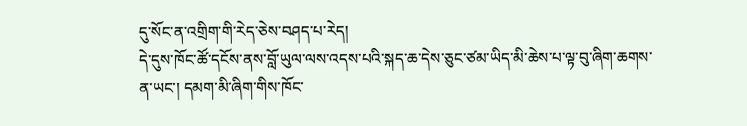དུ་སོང་ན་འགྲིག་གི་རེད་ཅེས་བཤད་པ་རེད།
དེ་དུས་ཁོང་ཚོ་དངོས་ནས་བློ་ཡུལ་ལས་འདས་པའི་སྐད་ཆ་དེས་ཅུང་ཙམ་ཡིད་མི་ཆེས་པ་ལྟ་བུ་ཞིག་ཆགས་ན་ཡང་། དམག་མི་ཞིག་གིས་ཁོང་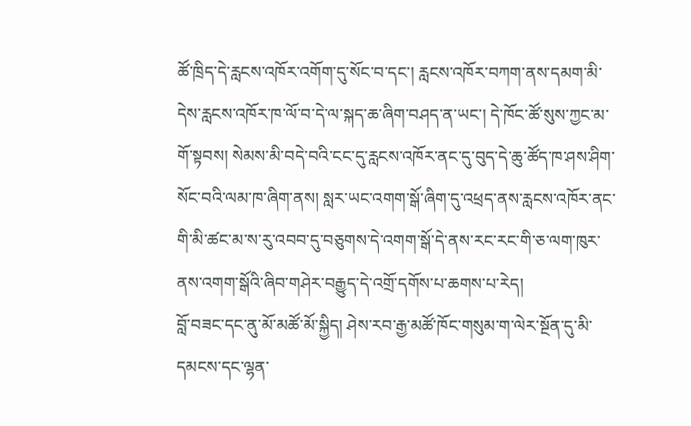ཚོ་ཁྲིད་དེ་རླངས་འཁོར་འགོག་དུ་སོང་བ་དང་། རླངས་འཁོར་བཀག་ནས་དམག་མི་དེས་རླངས་འཁོར་ཁ་ལོ་བ་དེ་ལ་སྐད་ཆ་ཞིག་བཤད་ན་ཡང་། དེ་ཁོང་ཚོ་སུས་ཀྱང་མ་གོ་སྟབས། སེམས་མི་བདེ་བའི་ངང་དུ་རླངས་འཁོར་ནང་དུ་བུད་དེ་ཆུ་ཚོད་ཁ་ཤས་ཤིག་སོང་བའི་ལམ་ཁ་ཞིག་ནས། སླར་ཡང་འགག་སྒོ་ཞིག་དུ་འཕྲད་ནས་རླངས་འཁོར་ནང་གི་མི་ཚང་མ་ས་རུ་འབབ་དུ་བཅུགས་དེ་འགག་སྒོ་དེ་ནས་རང་རང་གི་ཅ་ལག་ཁུར་ནས་འགག་སྒོའི་ཞིབ་གཤེར་བརྒྱུད་དེ་འགྲོ་དགོས་པ་ཆགས་པ་རེད།
བློ་བཟང་དང་ནུ་མོ་མཚོ་མོ་སྐྱིད། ཤེས་རབ་རྒྱ་མཚོ་ཁོང་གསུམ་ག་ལེར་སྔོན་དུ་མི་དམངས་དང་ལྷན་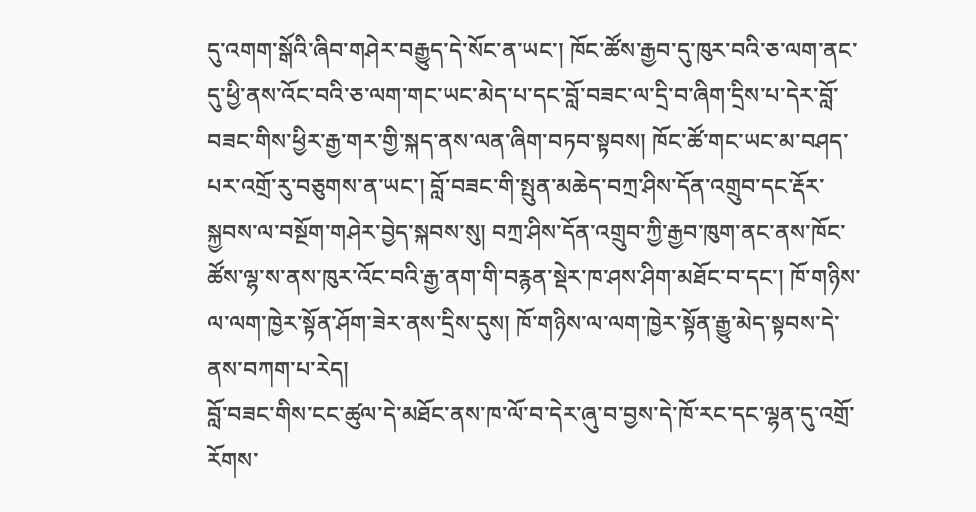དུ་འགག་སྒོའི་ཞིབ་གཤེར་བརྒྱུད་དེ་སོང་ན་ཡང་། ཁོང་ཚོས་རྒྱབ་དུ་ཁུར་བའི་ཅ་ལག་ནང་དུ་ཕྱི་ནས་འོང་བའི་ཅ་ལག་གང་ཡང་མེད་པ་དང་བློ་བཟང་ལ་དྲི་བ་ཞིག་དྲིས་པ་དེར་བློ་བཟང་གིས་ཕྱིར་རྒྱ་གར་གྱི་སྐད་ནས་ལན་ཞིག་བཏབ་སྟབས། ཁོང་ཚོ་གང་ཡང་མ་བཤད་པར་འགྲོ་རུ་བཅུགས་ན་ཡང་། བློ་བཟང་གི་སྤུན་མཆེད་བཀྲ་ཤིས་དོན་འགྲུབ་དང་རྡོར་སྐྱབས་ལ་བསྔོག་གཤེར་བྱེད་སྐབས་སུ། བཀྲ་ཤིས་དོན་འགྲུབ་ཀྱི་རྒྱབ་ཁུག་ནང་ནས་ཁོང་ཚོས་ལྷ་ས་ནས་ཁུར་འོང་བའི་རྒྱ་ནག་གི་བརྙན་སྡེར་ཁ་ཤས་ཤིག་མཐོང་བ་དང་། ཁོ་གཉིས་ལ་ལག་ཁྱེར་སྟོན་ཤོག་ཟེར་ནས་དྲིས་དུས། ཁོ་གཉིས་ལ་ལག་ཁྱེར་སྟོན་རྒྱུ་མེད་སྟབས་དེ་ནས་བཀག་པ་རེད།
བློ་བཟང་གིས་ངང་ཚུལ་དེ་མཐོང་ནས་ཁ་ལོ་བ་དེར་ཞུ་བ་བྱས་དེ་ཁོ་རང་དང་ལྷན་དུ་འགྲོ་རོགས་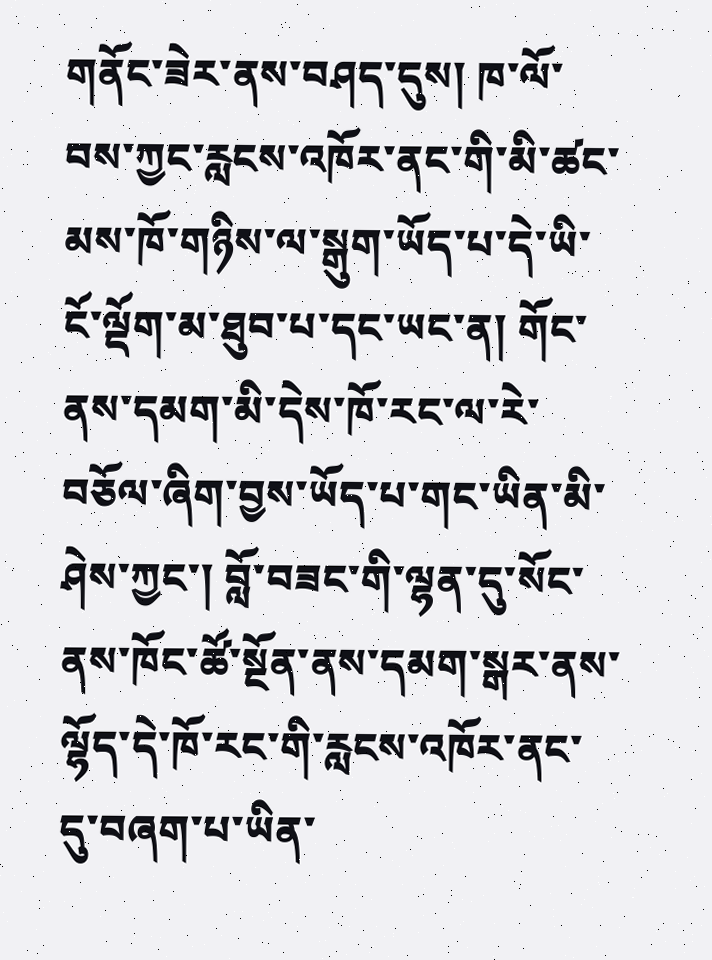གནོང་ཟེར་ནས་བཤད་དུས། ཁ་ལོ་བས་ཀྱང་རླངས་འཁོར་ནང་གི་མི་ཚང་མས་ཁོ་གཉིས་ལ་སྒུག་ཡོད་པ་དེ་ཡི་ངོ་ལྡོག་མ་ཐུབ་པ་དང་ཡང་ན། གོང་ནས་དམག་མི་དེས་ཁོ་རང་ལ་རེ་བཅོལ་ཞིག་བྱས་ཡོད་པ་གང་ཡིན་མི་ཤེས་ཀྱང་། བློ་བཟང་གི་ལྷན་དུ་སོང་ནས་ཁོང་ཚོ་སྔོན་ནས་དམག་སྒར་ནས་ལྷོད་དེ་ཁོ་རང་གི་རླངས་འཁོར་ནང་དུ་བཞག་པ་ཡིན་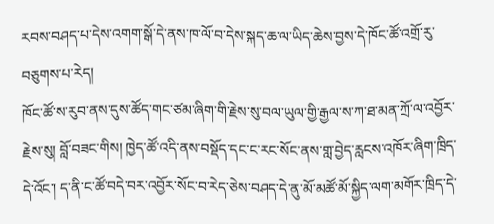རབས་བཤད་པ་དེས་འགག་སྒོ་དེ་ནས་ཁ་ལོ་བ་དེས་སྐད་ཆ་ལ་ཡིད་ཆེས་བྱས་དེ་ཁོང་ཚོ་འགྲོ་རུ་བཅུགས་པ་རེད།
ཁོང་ཚོ་ས་རུབ་ནས་དུས་ཚོད་གང་ཙམ་ཞིག་གི་རྗེས་སུ་བལ་ཡུལ་གྱི་རྒྱལ་ས་ཀ་ཐ་མན་ཀྲོ་ལ་འབྱོར་རྗེས་སུ། བློ་བཟང་གིས། ཁྱེད་ཚོ་འདི་ནས་བསྡོད་དང་ང་རང་སོང་ནས་གླ་བྱེད་རླངས་འཁོར་ཞིག་ཁྲིད་དེ་འོང་། ད་ནི་ང་ཚོ་བདེ་བར་འབྱོར་སོང་བ་རེད་ཅེས་བཤད་དེ་ནུ་མོ་མཚོ་མོ་སྐྱིད་ལག་མགོར་ཁྲིད་དེ་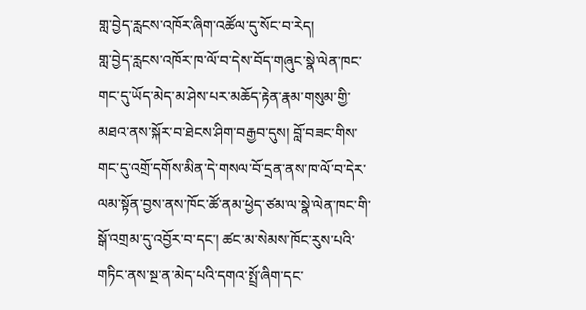གླ་བྱེད་རླངས་འཁོར་ཞིག་འཚོལ་དུ་སོང་བ་རེད།
གླ་བྱེད་རླངས་འཁོར་ཁ་ལོ་བ་དེས་བོད་གཞུང་སྣེ་ལེན་ཁང་གང་དུ་ཡོད་མེད་མ་ཤེས་པར་མཆོད་རྟེན་རྣམ་གསུམ་གྱི་མཐའ་ནས་སྐོར་བ་ཐེངས་ཤིག་བརྒྱབ་དུས། བློ་བཟང་གིས་གང་དུ་འགྲོ་དགོས་མིན་དེ་གསལ་བོ་དྲན་ནས་ཁ་ལོ་བ་དེར་ལམ་སྟོན་བྱས་ནས་ཁོང་ཚོ་ནམ་ཕྱེད་ཙམ་ལ་སྣེ་ལེན་ཁང་གི་སྒོ་འགྲམ་དུ་འབྱོར་བ་དང་། ཚང་མ་སེམས་ཁོང་རུས་པའི་གཏིང་ནས་སྔ་ན་མེད་པའི་དགའ་སྤྲོ་ཞིག་དང་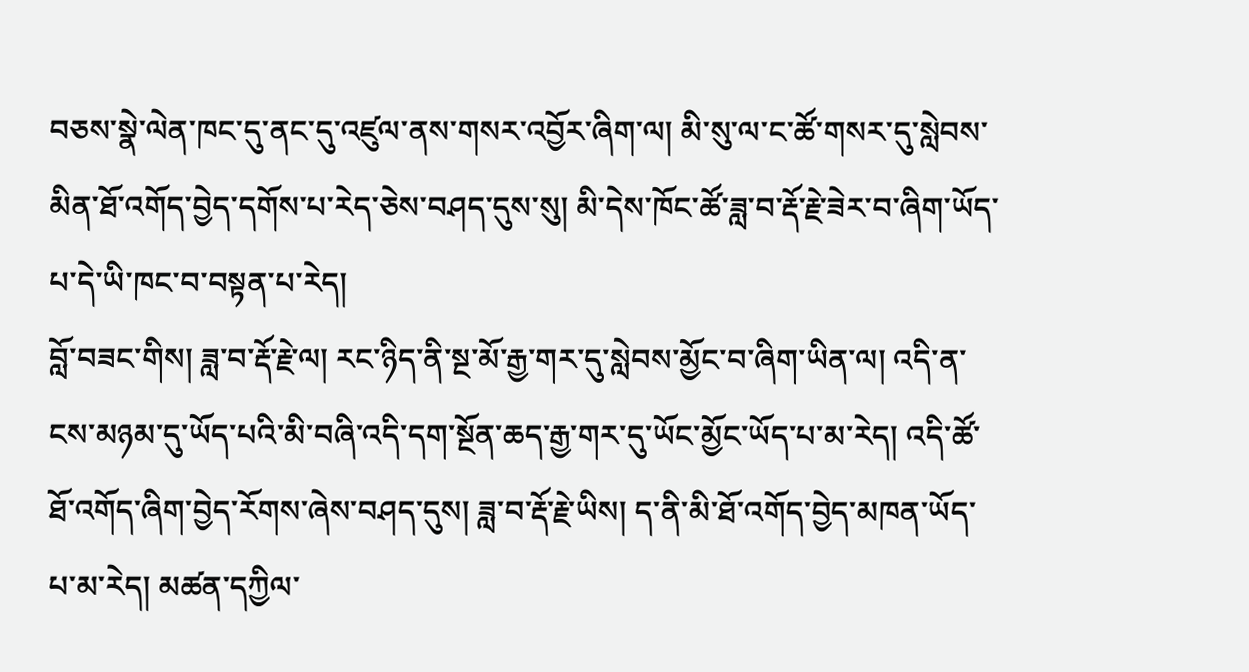བཅས་སྣེ་ལེན་ཁང་དུ་ནང་དུ་འཛུལ་ནས་གསར་འབྱོར་ཞིག་ལ། མི་སུ་ལ་ང་ཚོ་གསར་དུ་སླེབས་མིན་ཐོ་འགོད་བྱེད་དགོས་པ་རེད་ཅེས་བཤད་དུས་སུ། མི་དེས་ཁོང་ཚོ་ཟླ་བ་རྡོ་རྗེ་ཟེར་བ་ཞིག་ཡོད་པ་དེ་ཡི་ཁང་བ་བསྟན་པ་རེད།
བློ་བཟང་གིས། ཟླ་བ་རྡོ་རྗེ་ལ། རང་ཉིད་ནི་སྔ་མོ་རྒྱ་གར་དུ་སླེབས་མྱོང་བ་ཞིག་ཡིན་ལ། འདི་ན་ངས་མཉམ་དུ་ཡོད་པའི་མི་བཞི་འདི་དག་སྔོན་ཆད་རྒྱ་གར་དུ་ཡོང་མྱོང་ཡོད་པ་མ་རེད། འདི་ཚོ་ཐོ་འགོད་ཞིག་བྱེད་རོགས་ཞེས་བཤད་དུས། ཟླ་བ་རྡོ་རྗེ་ཡིས། ད་ནི་མི་ཐོ་འགོད་བྱེད་མཁན་ཡོད་པ་མ་རེད། མཚན་དཀྱིལ་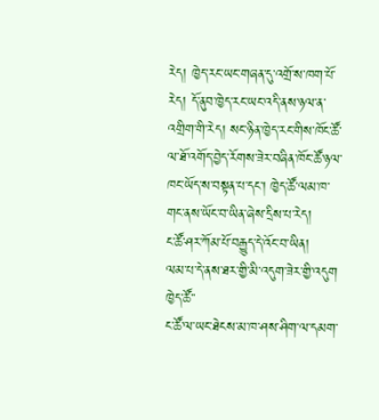རེད། ཁྱེད་རང་ཡང་གཞན་དུ་འགྲོ་ས་ཁག་པོ་རེད། དོ་ནུབ་ཁྱེད་རང་ཡང་འདི་ནས་ཉལ་ན་འགྲིག་གི་རེད། སང་ཉིན་ཁྱེད་རང་གིས་ཁོང་ཚོ་ལ་ཐོ་འགོད་བྱེད་རོགས་ཟེར་བཞིན་ཁོང་ཚོ་ཉལ་ཁང་ཡོད་ས་བསྟན་པ་དང་། ཁྱེད་ཚོ་ལམ་ཁ་གང་ནས་ཡོང་བ་ཡིན་ཞེས་དྲིས་པ་རེད།
ང་ཚོ་ཤར་ཀོམ་པོ་བརྒྱུད་དེ་འོང་བ་ཡིན།
ལམ་པ་དེ་ནས་ཐར་གྱི་མི་འདུག་ཟེར་གྱི་འདུག ཁྱེད་ཚོ་་
ང་ཚོ་ལ་ཡང་ཐེངས་མ་ཁ་ཤས་ཤིག་ལ་དམག་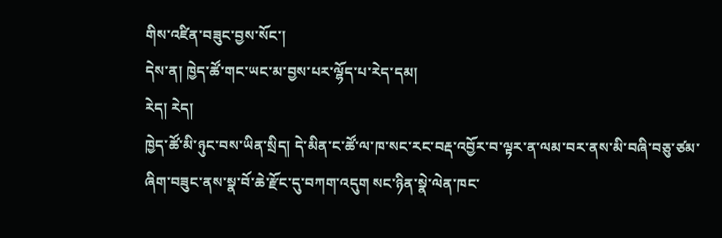གིས་འཛིན་བཟུང་བྱས་སོང་།
དེས་ན། ཁྱེད་ཚོ་གང་ཡང་མ་བྱས་པར་ལྷོད་པ་རེད་དམ།
རེད། རེད།
ཁྱེད་ཚོ་མི་ཉུང་བས་ཡིན་སྲིད། དེ་མིན་ང་ཚོ་ལ་ཁ་སང་རང་བརྡ་འབྱོར་བ་ལྟར་ན་ལམ་བར་ནས་མི་བཞི་བཅུ་ཙམ་ཞིག་བཟུང་ནས་སྣ་བོ་ཆེ་རྫོང་དུ་བཀག་འདུག སང་ཉིན་སྣེ་ལེན་ཁང་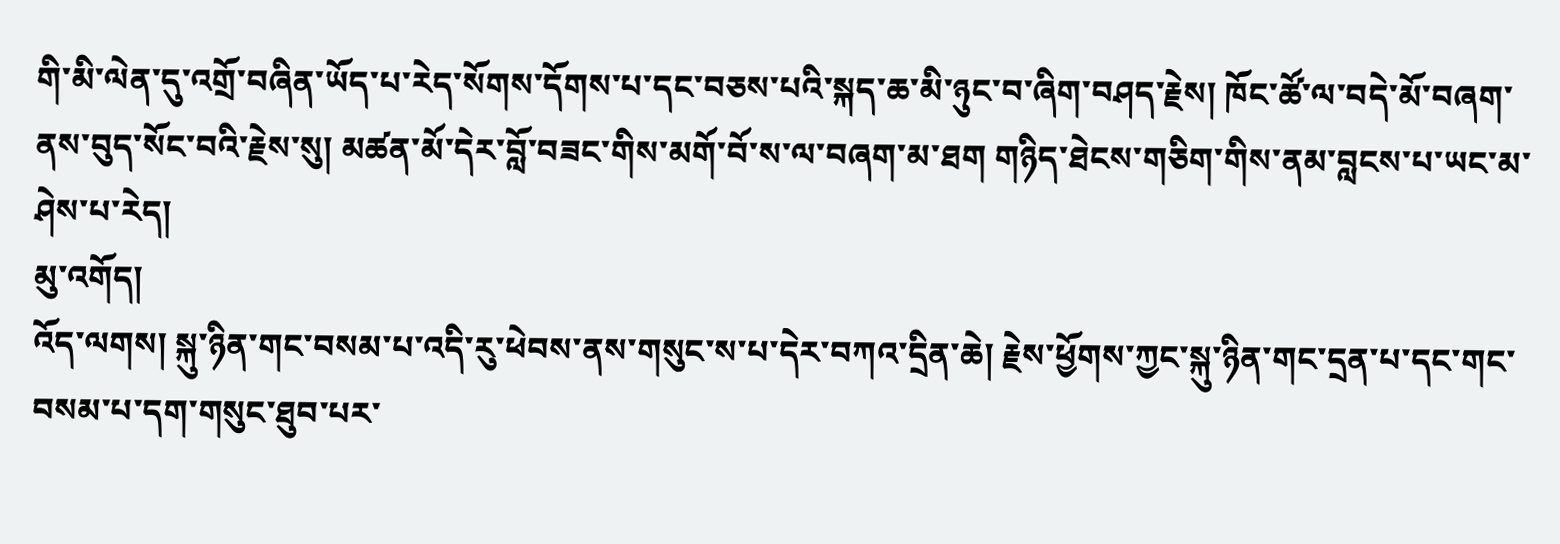གི་མི་ལེན་དུ་འགྲོ་བཞིན་ཡོད་པ་རེད་སོགས་དོགས་པ་དང་བཅས་པའི་སྐད་ཆ་མི་ཉུང་བ་ཞིག་བཤད་རྗེས། ཁོང་ཚོ་ལ་བདེ་མོ་བཞག་ནས་བུད་སོང་བའི་རྗེས་སུ། མཚན་མོ་དེར་བློ་བཟང་གིས་མགོ་བོ་ས་ལ་བཞག་མ་ཐག གཉིད་ཐེངས་གཅིག་གིས་ནམ་བླངས་པ་ཡང་མ་ཤེས་པ་རེད།
མུ་འགོད།
འོད་ལགས། སྐུ་ཉིན་གང་བསམ་པ་འདི་རུ་ཕེབས་ནས་གསུང་ས་པ་དེར་བཀའ་དྲིན་ཆེ། རྗེས་ཕྱོགས་ཀྱང་སྐུ་ཉིན་གང་དྲན་པ་དང་གང་བསམ་པ་དག་གསུང་ཐུབ་པར་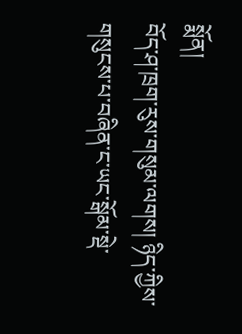སྨོན།
བོད་ཤ་ཁྲག་རུས་གསུམ་ལགས། ཉིད་ཀྱིས་གསུངས་པ་བཞིན་ང་ཡང་སྒོམ་སྡེ་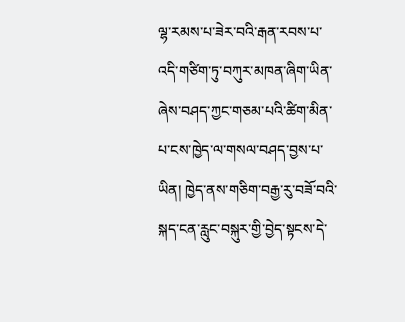ལྷ་རམས་པ་ཟེར་བའི་རྒན་རབས་པ་འདི་གཙིག་ཏུ་བཀུར་མཁན་ཞིག་ཡིན་ཞེས་བཤད་ཀྱང་གཅམ་པའི་ཚིག་མིན་པ་ངས་ཁྱེད་ལ་གསལ་བཤད་བྱས་པ་ཡིན། ཁྱེད་ནས་གཅིག་བརྒྱ་རུ་བཟོ་བའི་སྐད་ངན་རླུང་བསྐུར་གྱི་བྱེད་སྟངས་དེ་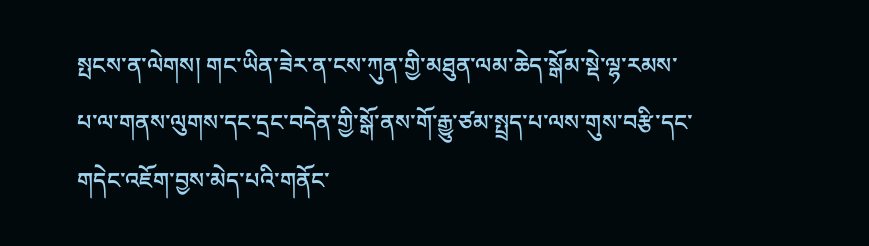སྤངས་ན་ལེགས། གང་ཡིན་ཟེར་ན་ངས་ཀུན་གྱི་མཐུན་ལམ་ཆེད་སྒོམ་སྡེ་ལྷ་རམས་པ་ལ་གནས་ལུགས་དང་དྲང་བདེན་གྱི་སྒོ་ནས་གོ་རྒྱུ་ཙམ་སྤྲད་པ་ལས་གུས་བརྩི་དང་གདེང་འཇོག་བྱས་མེད་པའི་གནོང་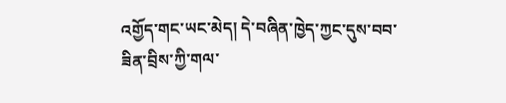འགྱོད་གང་ཡང་མེད། དེ་བཞིན་ཁྱེད་ཀྱང་དུས་བབ་ཟིན་བྲིས་ཀྱི་གལ་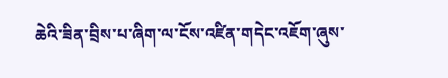ཆེའི་ཟིན་བྲིས་པ་ཞིག་ལ་ངོས་འཛིན་གདེང་འཇོག་ཞུས་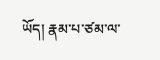ཡོད། རྣམ་པ་ཙམ་ལ་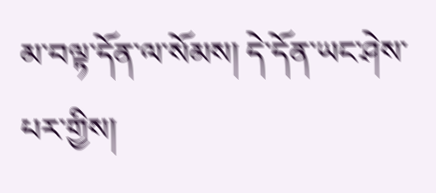མ་བལྟ་དོན་ལ་སོམས། དེ་དོན་ཡང་ཤེས་པར་གྱིས།